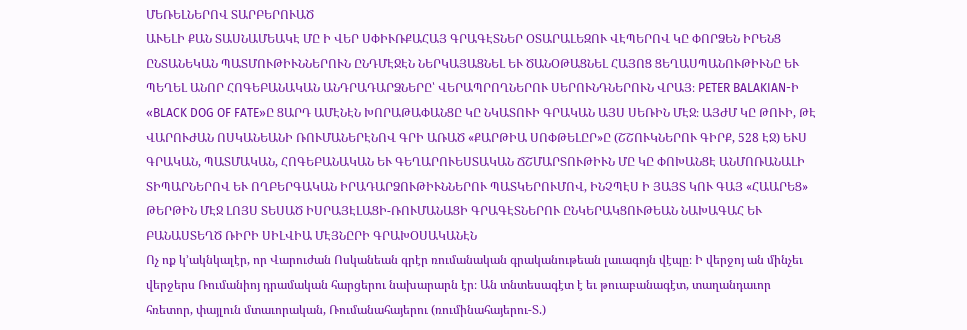ՄԵՌԵԼՆԵՐՈՎ ՏԱՐԲԵՐՈՒԱԾ
ԱՒԵԼԻ ՔԱՆ ՏԱՍՆԱՄԵԱԿԷ ՄԸ Ի ՎԵՐ ՍՓԻՒՌՔԱՀԱՅ ԳՐԱԳԷՏՆԵՐ ՕՏԱՐԱԼԵԶՈՒ ՎԷՊԵՐՈՎ ԿԸ ՓՈՐՁԵՆ ԻՐԵՆՑ ԸՆՏԱՆԵԿԱՆ ՊԱՏՄՈՒԹԻՒՆՆԵՐՈՒՆ ԸՆԴՄԷՋԷՆ ՆԵՐԿԱՅԱՑՆԵԼ ԵՒ ԾԱՆՕԹԱՑՆԵԼ ՀԱՅՈՑ ՑԵՂԱՍՊԱՆՈՒԹԻՒՆԸ ԵՒ ՊԵՂԵԼ ԱՆՈՐ ՀՈԳԵԲԱՆԱԿԱՆ ԱՆԴՐԱԴԱՐՁՆԵՐԸ՝ ՎԵՐԱՊՐՈՂՆԵՐՈՒ ՍԵՐՈՒՆԴՆԵՐՈՒՆ ՎՐԱՅ։ PETER BALAKIAN-Ի «BLACK DOG OF FATE»Ը ՑԱՐԴ ԱՄԷՆԷՆ ԽՈՐԱԹԱՓԱՆՑԸ ԿԸ ՆԿԱՏՈՒԻ ԳՐԱԿԱՆ ԱՅՍ ՍԵՌԻՆ ՄԷՋ։ ԱՅԺՄ ԿԸ ԹՈՒԻ, ԹԷ ՎԱՐՈՒԺԱՆ ՈՍԿԱՆԵԱՆԻ ՌՈՒՄԱՆԵՐԷՆՈՎ ԳՐԻ ԱՌԱԾ «ՔԱՐԹԻԱ ՍՈՓԹԵԼԸՐ»Ը (ՇՇՈՒԿՆԵՐՈՒ ԳԻՐՔ, 528 ԷՋ) ԵՒՍ ԳՐԱԿԱՆ, ՊԱՏՄԱԿԱՆ, ՀՈԳԵԲԱՆԱԿԱՆ ԵՒ ԳԵՂԱՐՈՒԵՍՏԱԿԱՆ ՃՇՄԱՐՏՈՒԹԻՒՆ ՄԸ ԿԸ ՓՈԽԱՆՑԷ ԱՆՄՈՌԱՆԱԼԻ ՏԻՊԱՐՆԵՐՈՎ ԵՒ ՈՂԲԵՐԳԱԿԱՆ ԻՐԱԴԱՐՁՈՒԹԻՒՆՆԵՐՈՒ ՊԱՏԿԵՐՈՒՄՈՎ, ԻՆՉՊԷՍ Ի ՅԱՅՏ ԿՈՒ ԳԱՅ «ՀԱԱՐԵՑ» ԹԵՐԹԻՆ ՄԷՋ ԼՈՅՍ ՏԵՍԱԾ ԻՍՐԱՅԷԼԱՑԻ-ՌՈՒՄԱՆԱՑԻ ԳՐԱԳԷՏՆԵՐՈՒ ԸՆԿԵՐԱԿՑՈՒԹԵԱՆ ՆԱԽԱԳԱՀ ԵՒ ԲԱՆԱՍՏԵՂԾ ՌԻՐԻ ՍԻԼՎԻԱ ՄԷՅՆԸՐԻ ԳՐԱԽՕՍԱԿԱՆԷՆ
Ոչ ոք կ՚ակնկալէր, որ Վարուժան Ոսկանեան գրէր ռումանական գրականութեան լաւագոյն վէպը։ Ի վերջոյ ան մինչեւ վերջերս Ռումանիոյ դրամական հարցերու նախարարն էր։ Ան տնտեսագէտ է եւ թուաբանագէտ, տաղանդաւոր հռետոր, փայլուն մտաւորական, Ռումանահայերու (ռումինահայերու-Տ.)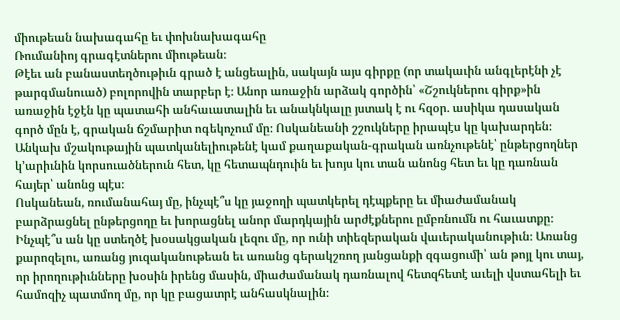միութեան նախագահը եւ փոխնախագահը
Ռումանիոյ գրագէտներու միութեան։
Թէեւ ան բանաստեղծութիւն գրած է անցեալին, սակայն այս գիրքը (որ տակաւին անգլերէնի չէ թարգմանուած) բոլորովին տարբեր է։ Անոր առաջին արձակ գործին՝ «Շշուկներու գիրք»ին առաջին էջէն կը պատահի անհաւատալին եւ անակնկալը յստակ է ու հզօր. ասիկա դասական գործ մըն է, գրական ճշմարիտ ոգեկոչում մը։ Ոսկանեանի շշուկները իրապէս կը կախարդեն։ Անկախ մշակութային պատկանելիութենէ կամ քաղաքական-գրական առնչութենէ՝ ընթերցողներ կ՚արիւնին կորսուածներուն հետ, կը հետապնդուին եւ խոյս կու տան անոնց հետ եւ կը դառնան հայեր՝ անոնց պէս։
Ոսկանեան, ռումանահայ մը, ինչպէ՞ս կը յաջողի պատկերել դէպքերը եւ միաժամանակ բարձրացնել ընթերցողը եւ խորացնել անոր մարդկային արժէքներու ըմբռնումն ու հաւատքը։ Ինչպէ՞ս ան կը ստեղծէ խօսակցական լեզու մը, որ ունի տիեզերական վաւերականութիւն։ Առանց քարոզելու, առանց յուզականութեան եւ առանց գերակշռող յանցանքի զգացումի՝ ան թոյլ կու տայ, որ իրողութիւնները խօսին իրենց մասին, միաժամանակ դառնալով հետզհետէ աւելի վստահելի եւ համոզիչ պատմող մը, որ կը բացատրէ անհասկնալին։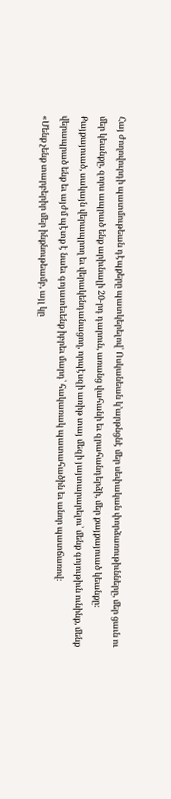Հայ ժողովուրդի պատմութեան դէպքերը պատկերելով՝ Ոսկանեան կ՚արթնցնէ մեր սեփական փորձառութիւնները, մեր ցաւն ու մեր կեանքը, զորս ապրած ենք արիւնալի 20-րդ դարուն, առանց վահանի եւ զրահանդերձի, մեր քայքայուած կեանքը։ Քայքայուած, սակայն վերապրող եւ վերակենդանացող, որպէսզի առիթ տայ մեզի յայտարարելու՝ մենք գոյութիւն ունինք, մենք վերապրած ենք եւ այժմ պէտք է նաեւ գոյատեւենք իբրեւ մարդ՝ հակառակ պատահածին եւ անոր պատճառով։
«Մենք չենք տարբերիր մեր ինքնութեամբ, այլ կը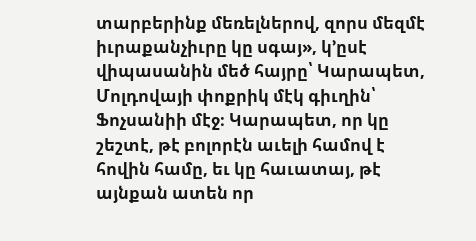տարբերինք մեռելներով, զորս մեզմէ իւրաքանչիւրը կը սգայ», կ՚ըսէ վիպասանին մեծ հայրը՝ Կարապետ, Մոլդովայի փոքրիկ մէկ գիւղին՝ Ֆոչսանիի մէջ։ Կարապետ, որ կը շեշտէ, թէ բոլորէն աւելի համով է հովին համը, եւ կը հաւատայ, թէ այնքան ատեն որ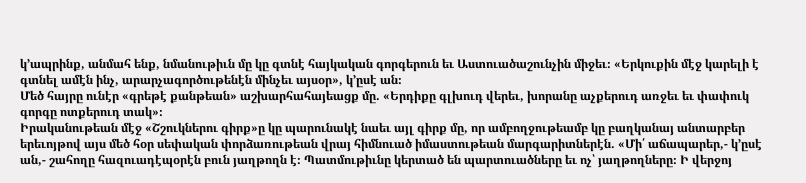կ՚ապրինք, անմահ ենք, նմանութիւն մը կը գտնէ հայկական գորգերուն եւ Աստուածաշունչին միջեւ։ «Երկուքին մէջ կարելի է գտնել ամէն ինչ, արարչագործութենէն մինչեւ այսօր», կ՚ըսէ ան։
Մեծ հայրը ունէր «գրեթէ քանթեան» աշխարհահայեացք մը. «Երդիքը գլխուդ վերեւ, խորանը աչքերուդ առջեւ եւ փափուկ գորգը ոտքերուդ տակ»։
Իրականութեան մէջ «Շշուկներու գիրք»ը կը պարունակէ նաեւ այլ գիրք մը, որ ամբողջութեամբ կը բաղկանայ անտարբեր երեւոյթով այս մեծ հօր սեփական փորձառութեան վրայ հիմնուած իմաստութեան մարգարիտներէն. «Մի՛ աճապարեր,- կ՚ըսէ ան,- շահողը հազուադէպօրէն բուն յաղթողն է։ Պատմութիւնը կերտած են պարտուածները եւ ոչ՝ յաղթողները։ Ի վերջոյ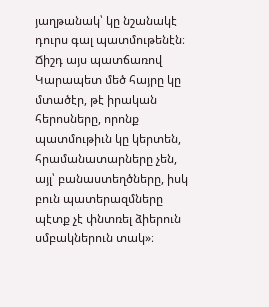յաղթանակ՝ կը նշանակէ դուրս գալ պատմութենէն։ Ճիշդ այս պատճառով Կարապետ մեծ հայրը կը մտածէր, թէ իրական հերոսները, որոնք պատմութիւն կը կերտեն, հրամանատարները չեն, այլ՝ բանաստեղծները, իսկ բուն պատերազմները պէտք չէ փնտռել ձիերուն սմբակներուն տակ»։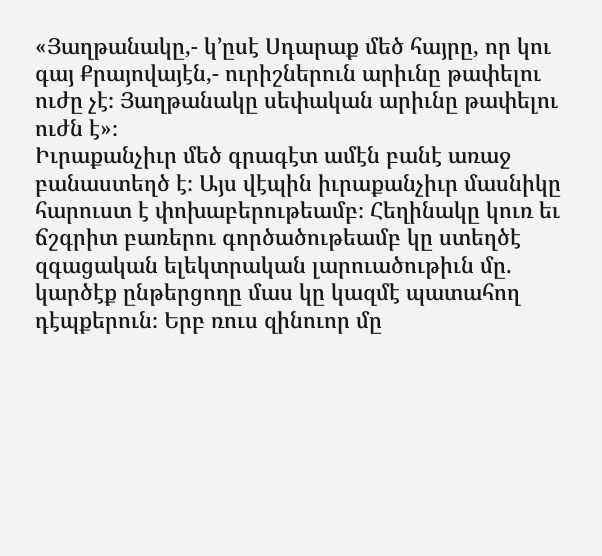«Յաղթանակը,- կ՚ըսէ Սդարաք մեծ հայրը, որ կու գայ Քրայովայէն,- ուրիշներուն արիւնը թափելու ուժը չէ։ Յաղթանակը սեփական արիւնը թափելու ուժն է»։
Իւրաքանչիւր մեծ գրագէտ ամէն բանէ առաջ բանաստեղծ է։ Այս վէպին իւրաքանչիւր մասնիկը հարուստ է փոխաբերութեամբ։ Հեղինակը կուռ եւ ճշգրիտ բառերու գործածութեամբ կը ստեղծէ զգացական ելեկտրական լարուածութիւն մը. կարծէք ընթերցողը մաս կը կազմէ պատահող դէպքերուն։ Երբ ռուս զինուոր մը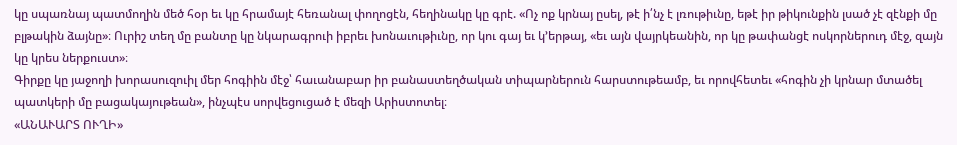կը սպառնայ պատմողին մեծ հօր եւ կը հրամայէ հեռանալ փողոցէն, հեղինակը կը գրէ. «Ոչ ոք կրնայ ըսել, թէ ի՛նչ է լռութիւնը, եթէ իր թիկունքին լսած չէ զէնքի մը բլթակին ձայնը»։ Ուրիշ տեղ մը բանտը կը նկարագրուի իբրեւ խոնաւութիւնը, որ կու գայ եւ կ՚երթայ, «եւ այն վայրկեանին, որ կը թափանցէ ոսկորներուդ մէջ, զայն կը կրես ներքուստ»։
Գիրքը կը յաջողի խորասուզուիլ մեր հոգիին մէջ՝ հաւանաբար իր բանաստեղծական տիպարներուն հարստութեամբ, եւ որովհետեւ «հոգին չի կրնար մտածել պատկերի մը բացակայութեան», ինչպէս սորվեցուցած է մեզի Արիստոտել։
«ԱՆԱՒԱՐՏ ՈՒՂԻ»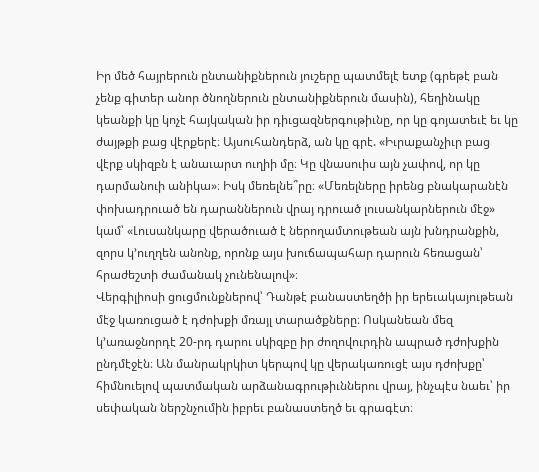Իր մեծ հայրերուն ընտանիքներուն յուշերը պատմելէ ետք (գրեթէ բան չենք գիտեր անոր ծնողներուն ընտանիքներուն մասին), հեղինակը կեանքի կը կոչէ հայկական իր դիւցազներգութիւնը, որ կը գոյատեւէ եւ կը ժայթքի բաց վէրքերէ։ Այսուհանդերձ, ան կը գրէ. «Իւրաքանչիւր բաց վէրք սկիզբն է անաւարտ ուղիի մը։ Կը վնասուիս այն չափով, որ կը դարմանուի անիկա»։ Իսկ մեռելնե՞րը։ «Մեռելները իրենց բնակարանէն փոխադրուած են դարաններուն վրայ դրուած լուսանկարներուն մէջ» կամ՝ «Լուսանկարը վերածուած է ներողամտութեան այն խնդրանքին, զորս կ՚ուղղեն անոնք, որոնք այս խուճապահար դարուն հեռացան՝ հրաժեշտի ժամանակ չունենալով»։
Վերգիլիոսի ցուցմունքներով՝ Դանթէ բանաստեղծի իր երեւակայութեան մէջ կառուցած է դժոխքի մռայլ տարածքները։ Ոսկանեան մեզ կ՚առաջնորդէ 20-րդ դարու սկիզբը իր ժողովուրդին ապրած դժոխքին ընդմէջէն։ Ան մանրակրկիտ կերպով կը վերակառուցէ այս դժոխքը՝ հիմնուելով պատմական արձանագրութիւններու վրայ, ինչպէս նաեւ՝ իր սեփական ներշնչումին իբրեւ բանաստեղծ եւ գրագէտ։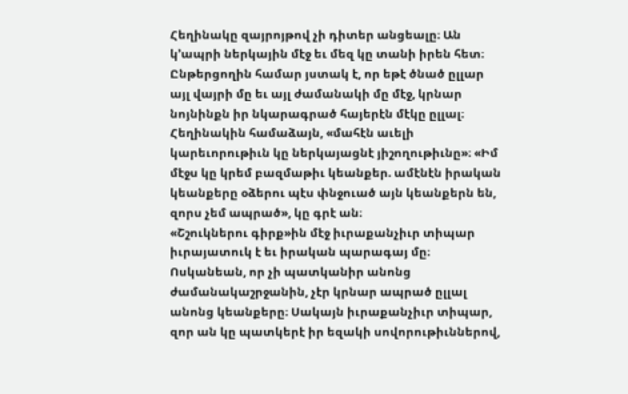Հեղինակը զայրոյթով չի դիտեր անցեալը։ Ան կ՚ապրի ներկային մէջ եւ մեզ կը տանի իրեն հետ։ Ընթերցողին համար յստակ է, որ եթէ ծնած ըլլար այլ վայրի մը եւ այլ ժամանակի մը մէջ, կրնար նոյնինքն իր նկարագրած հայերէն մէկը ըլլալ։
Հեղինակին համաձայն, «մահէն աւելի կարեւորութիւն կը ներկայացնէ յիշողութիւնը»։ «Իմ մէջս կը կրեմ բազմաթիւ կեանքեր. ամէնէն իրական կեանքերը օձերու պէս փնջուած այն կեանքերն են, զորս չեմ ապրած», կը գրէ ան։
«Շշուկներու գիրք»ին մէջ իւրաքանչիւր տիպար իւրայատուկ է եւ իրական պարագայ մը։ Ոսկանեան, որ չի պատկանիր անոնց ժամանակաշրջանին, չէր կրնար ապրած ըլլալ անոնց կեանքերը։ Սակայն իւրաքանչիւր տիպար, զոր ան կը պատկերէ իր եզակի սովորութիւններով,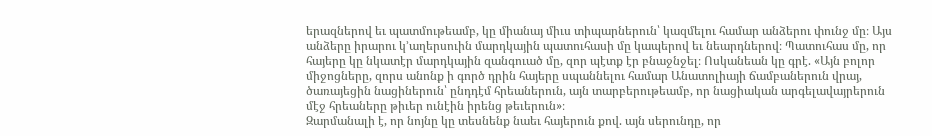երազներով եւ պատմութեամբ, կը միանայ միւս տիպարներուն՝ կազմելու համար անձերու փունջ մը։ Այս անձերը իրարու կ՚աղերսուին մարդկային պատուհասի մը կապերով եւ նեարդներով։ Պատուհաս մը, որ հայերը կը նկատէր մարդկային զանգուած մը, զոր պէտք էր բնաջնջել։ Ոսկանեան կը գրէ. «Այն բոլոր միջոցները, զորս անոնք ի գործ դրին հայերը սպաննելու համար Անատոլիայի ճամբաներուն վրայ, ծառայեցին նացիներուն՝ ընդդէմ հրեաներուն, այն տարբերութեամբ, որ նացիական արգելավայրերուն մէջ հրեաները թիւեր ունէին իրենց թեւերուն»։
Զարմանալի է, որ նոյնը կը տեսնենք նաեւ հայերուն քով. այն սերունդը, որ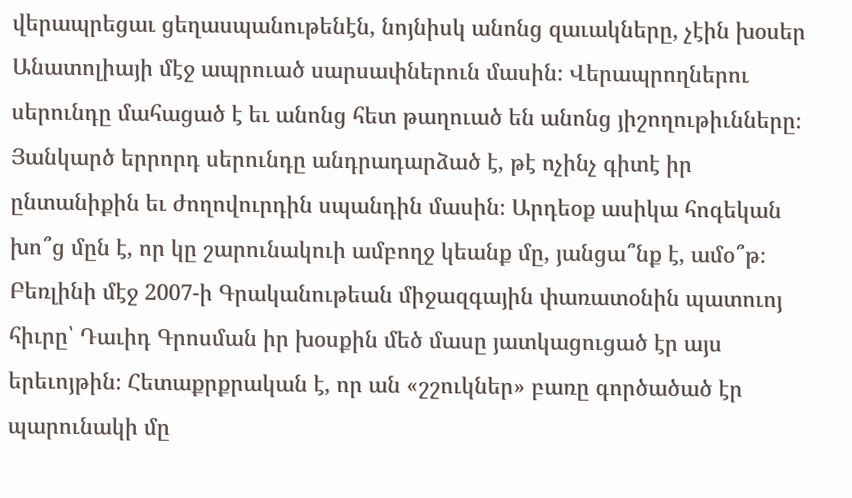վերապրեցաւ ցեղասպանութենէն, նոյնիսկ անոնց զաւակները, չէին խօսեր Անատոլիայի մէջ ապրուած սարսափներուն մասին։ Վերապրողներու սերունդը մահացած է եւ անոնց հետ թաղուած են անոնց յիշողութիւնները։ Յանկարծ երրորդ սերունդը անդրադարձած է, թէ ոչինչ գիտէ իր ընտանիքին եւ ժողովուրդին սպանդին մասին։ Արդեօք ասիկա հոգեկան խո՞ց մըն է, որ կը շարունակուի ամբողջ կեանք մը, յանցա՞նք է, ամօ՞թ։
Բեռլինի մէջ 2007-ի Գրականութեան միջազգային փառատօնին պատուոյ հիւրը՝ Դաւիդ Գրոսման իր խօսքին մեծ մասը յատկացուցած էր այս երեւոյթին։ Հետաքրքրական է, որ ան «շշուկներ» բառը գործածած էր պարունակի մը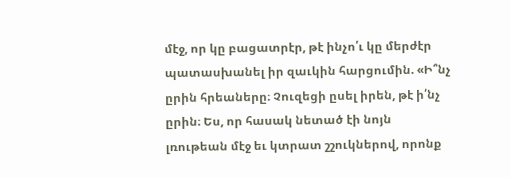մէջ, որ կը բացատրէր, թէ ինչո՛ւ կը մերժէր պատասխանել իր զաւկին հարցումին. «Ի՞նչ ըրին հրեաները։ Չուզեցի ըսել իրեն, թէ ի՛նչ ըրին։ Ես, որ հասակ նետած էի նոյն լռութեան մէջ եւ կտրատ շշուկներով, որոնք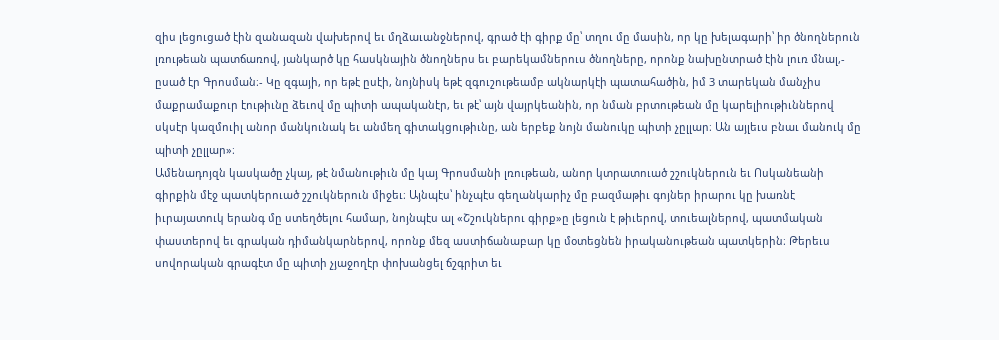զիս լեցուցած էին զանազան վախերով եւ մղձաւանջներով, գրած էի գիրք մը՝ տղու մը մասին, որ կը խելագարի՝ իր ծնողներուն լռութեան պատճառով, յանկարծ կը հասկնային ծնողներս եւ բարեկամներուս ծնողները, որոնք նախընտրած էին լուռ մնալ,- ըսած էր Գրոսման։- Կը զգայի, որ եթէ ըսէի, նոյնիսկ եթէ զգուշութեամբ ակնարկէի պատահածին, իմ 3 տարեկան մանչիս մաքրամաքուր էութիւնը ձեւով մը պիտի ապականէր, եւ թէ՝ այն վայրկեանին, որ նման բրտութեան մը կարելիութիւններով սկսէր կազմուիլ անոր մանկունակ եւ անմեղ գիտակցութիւնը, ան երբեք նոյն մանուկը պիտի չըլլար։ Ան այլեւս բնաւ մանուկ մը պիտի չըլլար»։
Ամենադոյզն կասկածը չկայ, թէ նմանութիւն մը կայ Գրոսմանի լռութեան, անոր կտրատուած շշուկներուն եւ Ոսկանեանի գիրքին մէջ պատկերուած շշուկներուն միջեւ։ Այնպէս՝ ինչպէս գեղանկարիչ մը բազմաթիւ գոյներ իրարու կը խառնէ իւրայատուկ երանգ մը ստեղծելու համար, նոյնպէս ալ «Շշուկներու գիրք»ը լեցուն է թիւերով, տուեալներով, պատմական փաստերով եւ գրական դիմանկարներով, որոնք մեզ աստիճանաբար կը մօտեցնեն իրականութեան պատկերին։ Թերեւս սովորական գրագէտ մը պիտի չյաջողէր փոխանցել ճշգրիտ եւ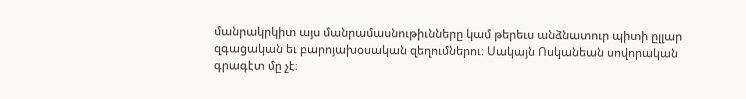մանրակրկիտ այս մանրամասնութիւնները կամ թերեւս անձնատուր պիտի ըլլար զգացական եւ բարոյախօսական զեղումներու։ Սակայն Ոսկանեան սովորական գրագէտ մը չէ։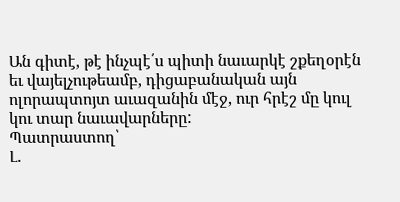Ան գիտէ, թէ ինչպէ՛ս պիտի նաւարկէ շքեղօրէն եւ վայելչութեամբ, դիցաբանական այն ոլորապտոյտ աւազանին մէջ, ուր հրէշ մը կուլ կու տար նաւավարները:
Պատրաստող՝
Լ.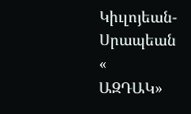Կիւլոյեան-Սրապեան
«
ԱԶԴԱԿ»